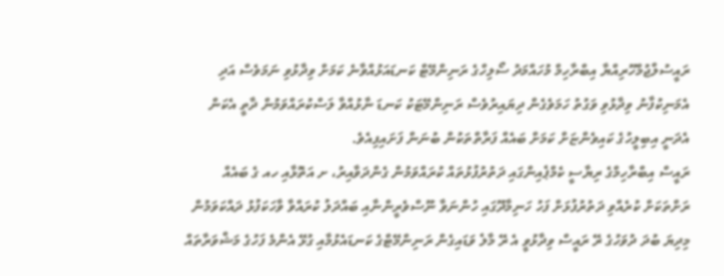ރައީސުލްޖުމްހޫރިއްޔާ އިބްރާހިމް މުހައްމަދު ސޯލިހްގެ ރަނިންމޭޓް ކަނޑައަޅުއްވާނެ ކަމަށް ވިދާޅުވި ނަމަވެސް އަދި އެމަނިކުފާނު ވިދާޅުވި ވަގުތު ހަމަވެގެން ދިޔައިރުވެސް ރަނިންމޭޓަކު ކަނޑަ ނާޅުއްވާ ލަސްކުރައްވަމުން ދާތީ އެކަން އެދަނީ އިބިލީހުގެ ކައިވެންޏަށް ކަމަށް ބައެއް ފަރާތްތަކުން ބުނަން ފަށައިފިއެވެ.
ރައީސް އިބްރާހިމްގެ ރިޔާސީ ކެމްޕެއިންގައި ދަތުރުފުޅުތައް ކުރައްވަމުން ގެންދަވާއިރު، ށ އަތޮޅާއި ހއ ގެ ބައެއް ރަށްތަކަށް ކުރެއްވި ދަތުރުފުޅަށް ފަހު ހަނިމާދޫގައި ހުންނަވާ ނޫސްވެރީންނާއި ބައްދަލު ކުރައްވާ ވާހަކަފުޅު ދައްކަވަމުން މިދިޔަ ބުދަ ދުވަހުގެ ރޭ ރައީސް ވިދާޅުވީ އެ ރޭ މާލެ ވަޑައިގެން ރަނިންމޭޓްގެ ކަނޑައެޅުމާއި ގުޅޭ އެންމެ ފަހުގެ މަޝްވަރާތައް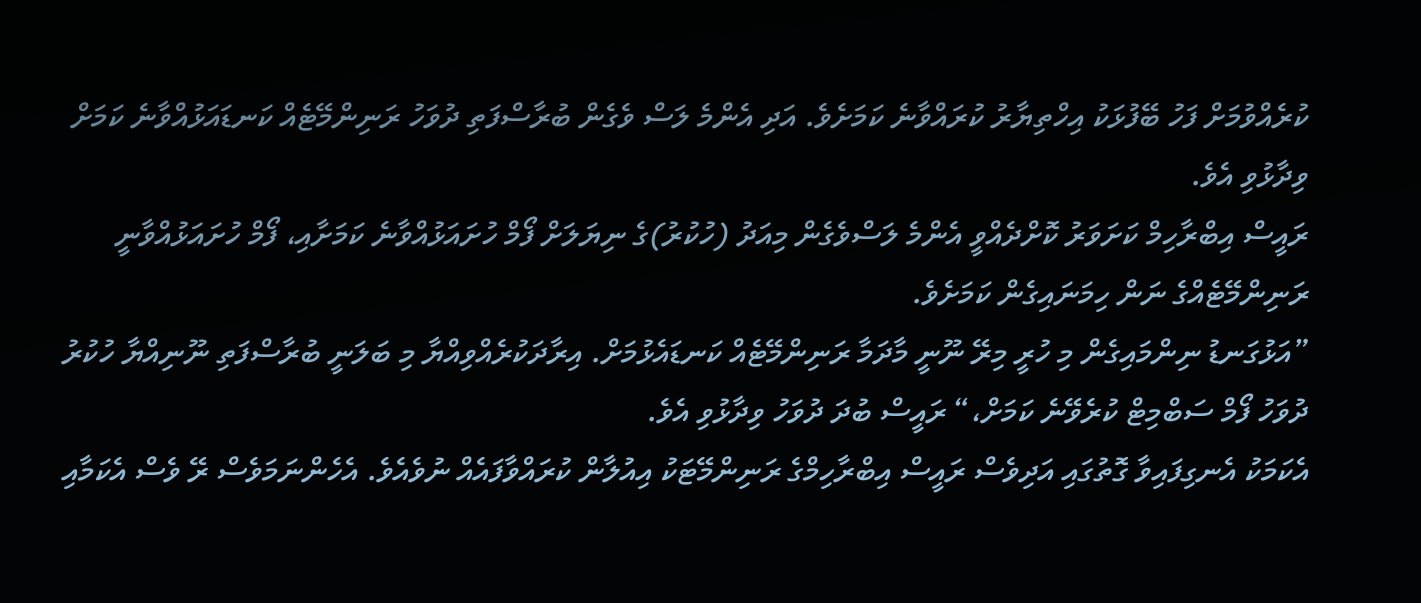ކުރެއްވުމަށް ފަހު ބޭފުޅަކު އިހްތިޔާރު ކުރައްވާނެ ކަމަށެވެ. އަދި އެންމެ ލަސް ވެގެން ބުރާސްފަތި ދުވަހު ރަނިންމޭޓެއް ކަނޑައަޅުއްވާނެ ކަމަށް ވިދާޅުވި އެވެ.
ރައީސް އިބްރާހިމް ކަށަވަރު ކޮށްދެއްވީ އެންމެ ލަސްވެގެން މިއަދު (ހުކުރު)ގެ ނިޔަލަށް ފޯމް ހުށައަޅުއްވާނެ ކަމަށާއި، ފޯމް ހުށައަޅުއްވާނީ ރަނިންމޭޓެއްގެ ނަން ހިމަނައިގެން ކަމަށެވެ.
”އަޅުގަނޑު ނިންމައިގެން މި ހުރީ މިރޭ ނޫނީ މާދަމާ ރަނިންމޭޓެއް ކަނޑައެޅުމަށް. އިރާދަކުރެއްވިއްޔާ މި ބަލަނީ ބުރާސްފަތި ނޫނިއްޔާ ހުކުރު ދުވަހު ފޯމް ސަބްމިޓް ކުރެވޭނެ ކަމަށް،“ ރައީސް ބުދަ ދުވަހު ވިދާޅުވި އެވެ.
އެކަމަކު އެނގިފައިވާ ގޮތުގައި އަދިވެސް ރައީސް އިބްރާހިމްގެ ރަނިންމޭޓަކު އިއުލާން ކުރައްވާފައެއް ނުވެއެވެ. އެހެންނަމަވެސް ރޭ ވެސް އެކަމާއި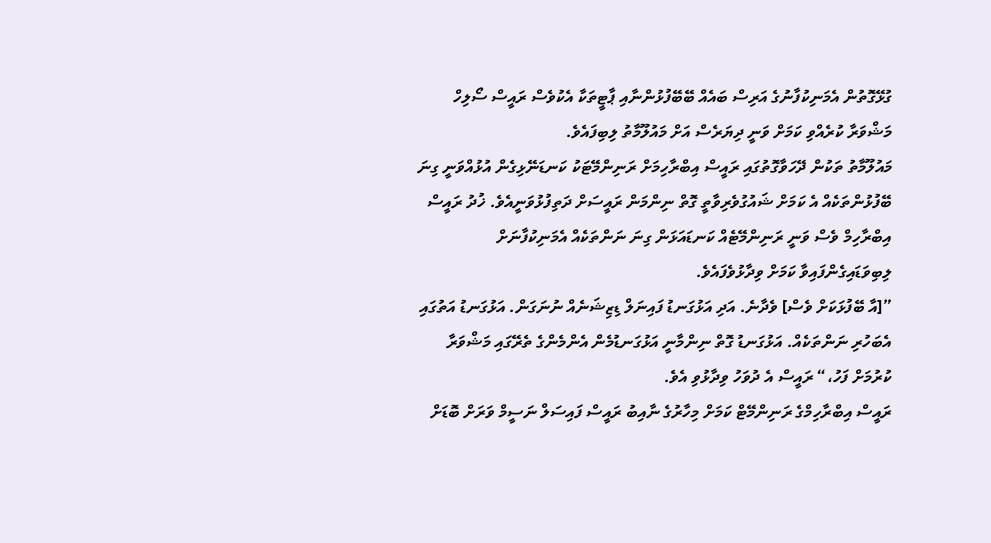ގުޅޭގޮތުން އެމަނިކުފާނުގެ އަރިސް ބައެއް ބޭބޭފުޅުންނާއި ޕާޓީތަކާ އެކުވެސް ރައީސް ސޯލިހް މަޝްވަރާ ކުރެއްވި ކަމަށް ވަނީ ދިޔަރެސް އަށް މައުލޫމާތު ލިބިފައެވެ.
މައުލޫމާތު ތަކުން ދޭހަވާގޮތުގައި ރައީސް އިބްރާހިމަށް ރަނިންމޭޓަކު ކަނޑަނޭޅިގެން އުޅުއްވަނީ ގިނަ ބޭފުޅުންތަކެއް އެ ކަމަށް ޝައުގުވެރިވާތީ ގޮތް ނިންމަން ރައީސަށް ދަތިފުޅުވަނީއެވެ. ޚުދު ރައީސް އިބްރާހިމް ވެސް ވަނީ ރަނިންމޭޓެއް ކަނޑައަޅަން ގިނަ ނަންތަކެއް އެމަނިކުފާނަށް ލިބިވަޑައިގެންފައިވާ ކަމަށް ވިދާޅުވެފައެވެ.
”[އާ ބޭފުޅަކަށް ވެސް] ވެދާނެ. އަދި އަޅުގަނޑު ފައިނަލް ޑިޒިޝަނެއް ނުނަގަން. އަޅުގަނޑު އަތުގައި އެބަހުރި ނަންތަކެއް. އަޅުގަނޑު ގޮތް ނިންމާނީ އަޅުގަނޑުމެން އެންމެންގެ ތެރޭގައި މަޝްވަރާ ކުރުމަށް ފަހު،“ ރައީސް އެ ދުވަހު ވިދާޅުވި އެވެ.
ރައީސް އިބްރާހިމްގެ ރަނިންމޭޓް ކަމަށް މިހާރުގެ ނާއިބު ރައީސް ފައިސަލް ނަސީމް ވަރަށް ބޮޑަށް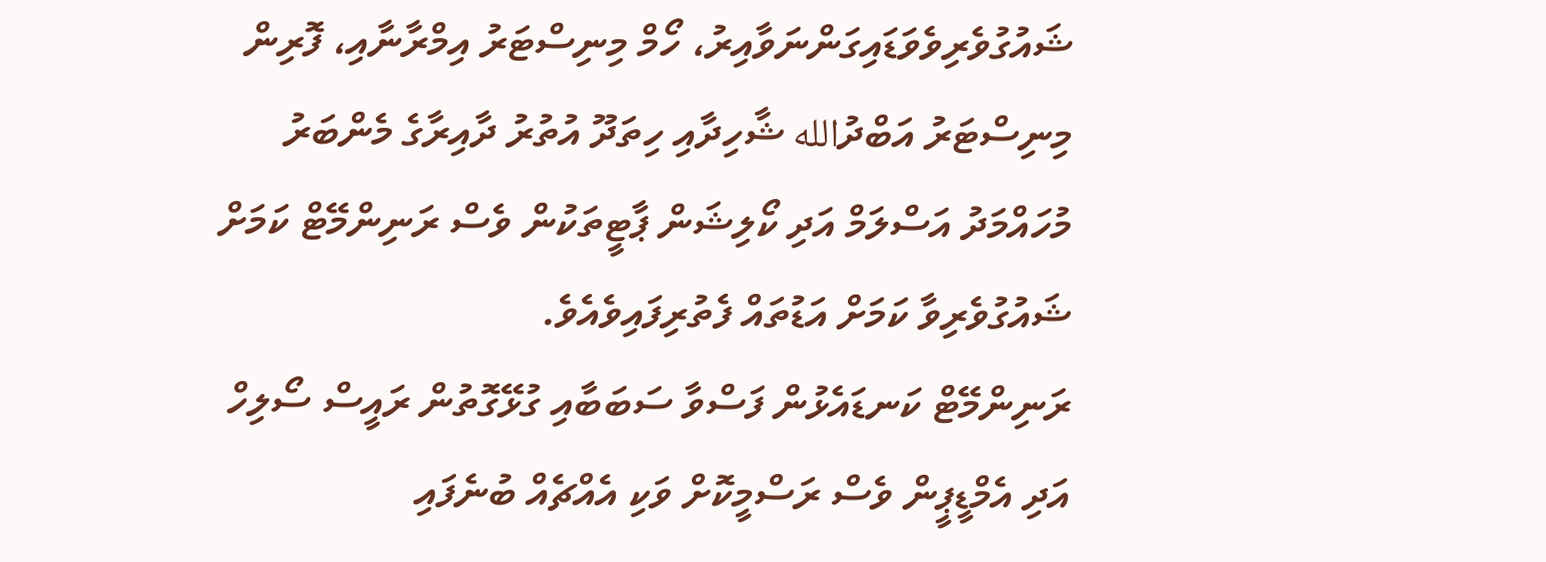ޝައުގުވެރިވެވަޑައިގަންނަވާއިރު، ހޯމް މިނިސްޓަރު އިމްރާނާއި، ފޮރިން މިނިސްޓަރު އަބްދުالله ޝާހިދާއި ހިތަދޫ އުތުރު ދާއިރާގެ މެންބަރު މުހައްމަދު އަސްލަމް އަދި ކޯލިޝަން ޕާޓީތަކުން ވެސް ރަނިންމޭޓް ކަމަށް ޝައުގުވެރިވާ ކަމަށް އަޑުތައް ފެތުރިފައިވެއެވެ.
ރަނިންމޭޓް ކަނޑައެޅުން ފަސްވާ ސަބަބާއި ގުޅޭގޮތުން ރައީސް ސޯލިހް އަދި އެމްޑީޕީން ވެސް ރަސްމީކޮށް ވަކި އެއްޗެއް ބުނެފައި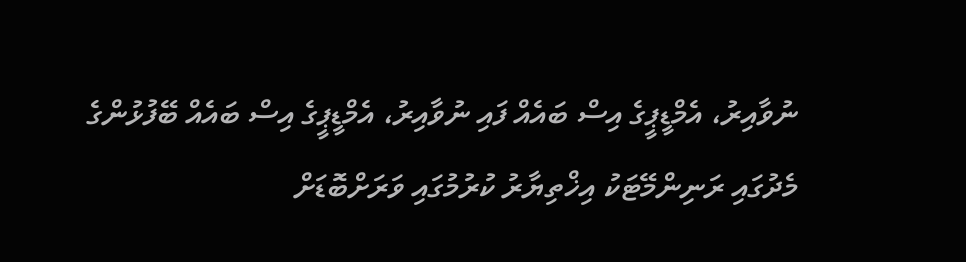ނުވާއިރު، އެމްޑީޕީގެ އިސް ބައެއް ފައި ނުވާއިރު، އެމްޑީޕީގެ އިސް ބައެއް ބޭފުޅުންގެ މެދުގައި ރަނިންމޭޓަކު އިޚްތިޔާރު ކުރުމުގައި ވަރަށްބޮޑަށް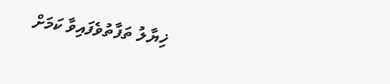ޚިޔާލު ތަފާތުވެފައިވާ ކަމަށް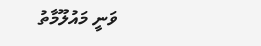ވަނީ މައުލޫމާތު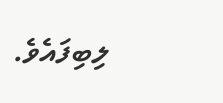ލިބިފައެވެ.